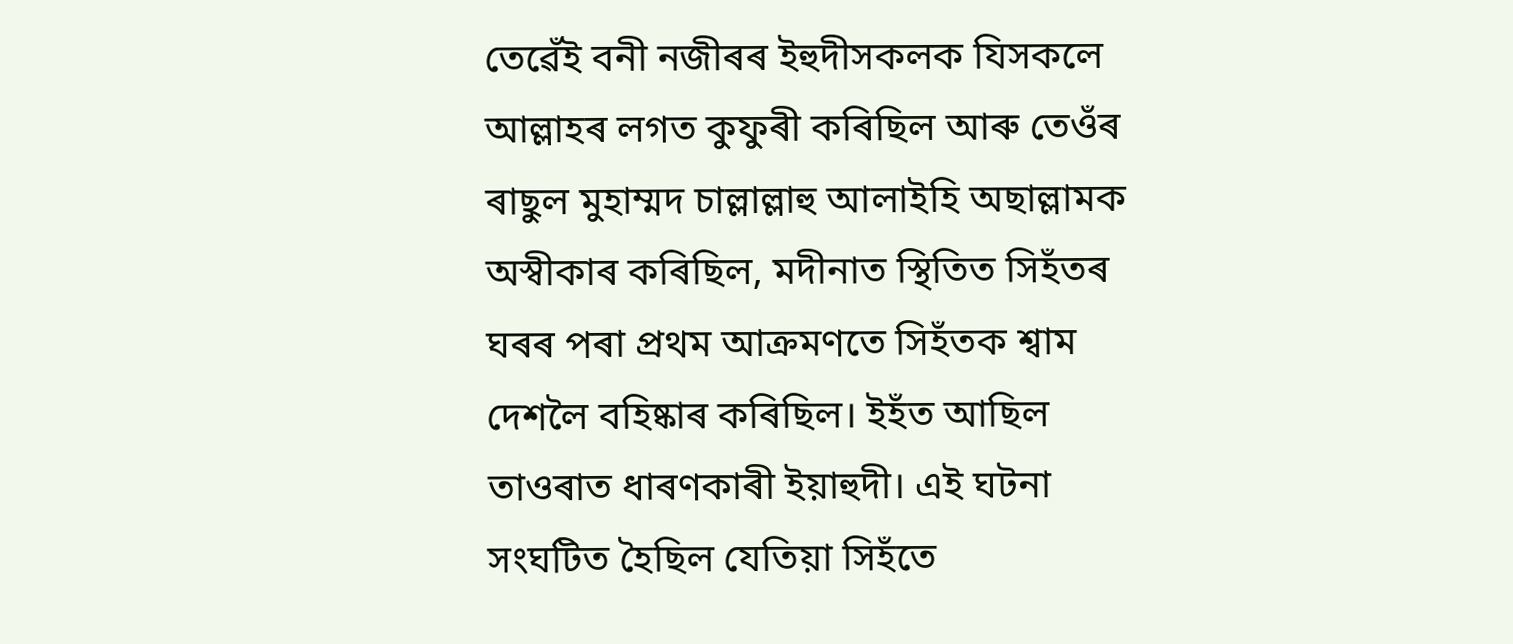তেৱেঁই বনী নজীৰৰ ইহুদীসকলক যিসকলে আল্লাহৰ লগত কুফুৰী কৰিছিল আৰু তেওঁৰ ৰাছুল মুহাম্মদ চাল্লাল্লাহু আলাইহি অছাল্লামক অস্বীকাৰ কৰিছিল, মদীনাত স্থিতিত সিহঁতৰ ঘৰৰ পৰা প্ৰথম আক্ৰমণতে সিহঁতক শ্বাম দেশলৈ বহিষ্কাৰ কৰিছিল। ইহঁত আছিল তাওৰাত ধাৰণকাৰী ইয়াহুদী। এই ঘটনা সংঘটিত হৈছিল যেতিয়া সিহঁতে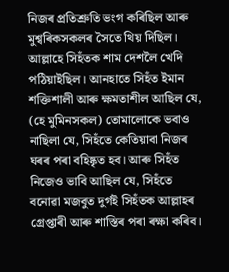নিজৰ প্ৰতিশ্ৰুতি ভংগ কৰিছিল আৰু মুশ্বৰিকসকলৰ সৈতে থিয় দিছিল। আল্লাহে সিহঁতক শাম দেশলৈ খেদি পঠিয়াইছিল। আনহাতে সিহঁত ইমান শক্তিশালী আৰু ক্ষমতাশীল আছিল যে, (হে মুমিনসকল) তোমালোকে ভবাও নাছিলা যে, সিহঁতে কেতিয়াবা নিজৰ ঘৰৰ পৰা বহিষ্কৃত হব। আৰু সিহঁত নিজেও ভাবি আছিল যে, সিহঁতে বনোৱা মজবুত দুৰ্গই সিহঁতক আল্লাহৰ গ্ৰেপ্তাৰী আৰু শাস্তিৰ পৰা ৰক্ষা কৰিব।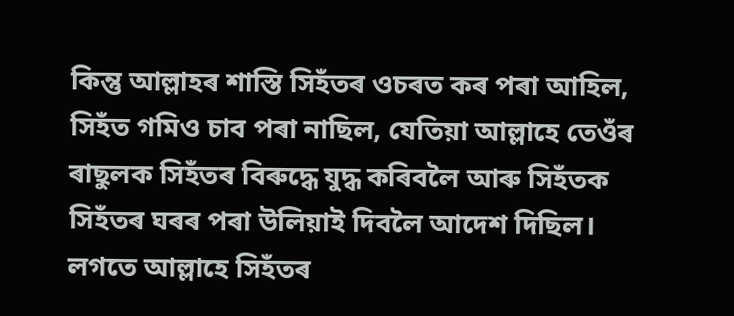কিন্তু আল্লাহৰ শাস্তি সিহঁতৰ ওচৰত কৰ পৰা আহিল, সিহঁত গমিও চাব পৰা নাছিল, যেতিয়া আল্লাহে তেওঁৰ ৰাছুলক সিহঁতৰ বিৰুদ্ধে যুদ্ধ কৰিবলৈ আৰু সিহঁতক সিহঁতৰ ঘৰৰ পৰা উলিয়াই দিবলৈ আদেশ দিছিল। লগতে আল্লাহে সিহঁতৰ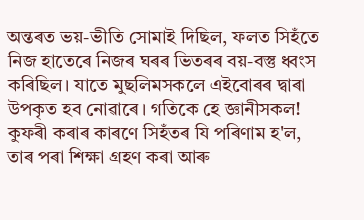অন্তৰত ভয়-ভীতি সোমাই দিছিল, ফলত সিহঁতে নিজ হাতেৰে নিজৰ ঘৰৰ ভিতৰৰ বয়-বস্তু ধ্বংস কৰিছিল। যাতে মুছলিমসকলে এইবোৰৰ দ্বাৰা উপকৃত হব নোৱাৰে। গতিকে হে জ্ঞানীসকল! কুফৰী কৰাৰ কাৰণে সিহঁতৰ যি পৰিণাম হ'ল, তাৰ পৰা শিক্ষা গ্ৰহণ কৰা আৰু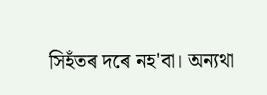সিহঁতৰ দৰে নহ'বা। অন্যথা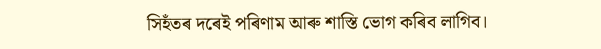সিহঁতৰ দৰেই পৰিণাম আৰু শাস্তি ভোগ কৰিব লাগিব।